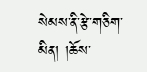སེམས་ནི་རྩེ་གཅིག་མིན། །ཆོས་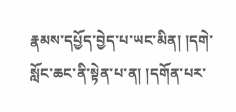རྣམས་དཔྱོད་བྱེད་པ་ཡང་མིན། །དགེ་སློང་ཆང་ནི་སྟེན་པ་ན། །དགོན་པར་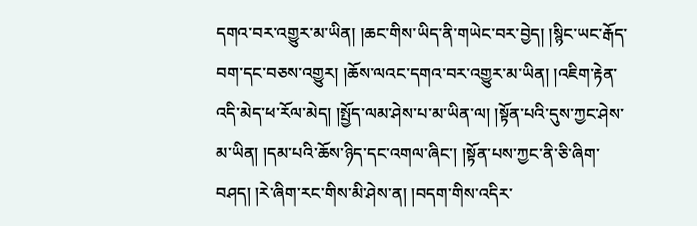དགའ་བར་འགྱུར་མ་ཡིན། །ཆང་གིས་ཡིད་ནི་གཡེང་བར་བྱེད། །སྙིང་ཡང་རྒོད་བག་དང་བཅས་འགྱུར། །ཆོས་ལའང་དགའ་བར་འགྱུར་མ་ཡིན། །འཇིག་རྟེན་འདི་མེད་ཕ་རོལ་མེད། །སྤྱོད་ལམ་ཤེས་པ་མ་ཡིན་ལ། །སྟོན་པའི་དུས་ཀྱང་ཤེས་མ་ཡིན། །དམ་པའི་ཆོས་ཉིད་དང་འགལ་ཞིང་། །སྟོན་པས་ཀྱང་ནི་ཅི་ཞིག་བཤད། །རེ་ཞིག་རང་གིས་མི་ཤེས་ན། །བདག་གིས་འདིར་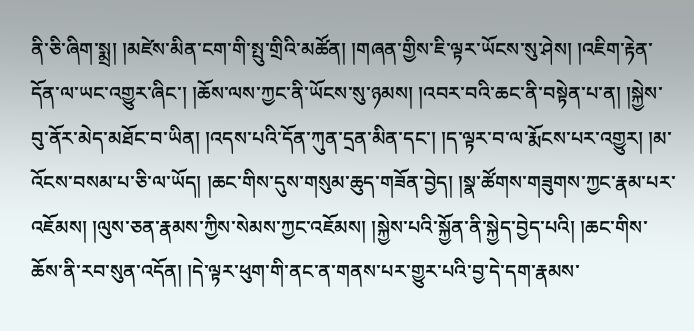ནི་ཅི་ཞིག་སྨྲ། །མཛེས་མིན་ངག་གི་སྤུ་གྲིའི་མཚོན། །གཞན་གྱིས་ཇི་ལྟར་ཡོངས་སུ་ཤེས། །འཇིག་རྟེན་དོན་ལ་ཡང་འགྱུར་ཞིང་། །ཆོས་ལས་ཀྱང་ནི་ཡོངས་སུ་ཉམས། །འབར་བའི་ཆང་ནི་བསྟེན་པ་ན། །སྐྱེས་བུ་ནོར་མེད་མཐོང་བ་ཡིན། །འདས་པའི་དོན་ཀུན་དྲན་མིན་དང་། །ད་ལྟར་བ་ལ་རྨོངས་པར་འགྱུར། །མ་འོངས་བསམ་པ་ཅི་ལ་ཡོད། །ཆང་གིས་དུས་གསུམ་ཆུད་གཟོན་བྱེད། །སྣ་ཚོགས་གཟུགས་ཀྱང་རྣམ་པར་འཇོམས། །ལུས་ཅན་རྣམས་ཀྱིས་སེམས་ཀྱང་འཇོམས། །སྐྱེས་པའི་སྐྱོན་ནི་སྐྱེད་བྱེད་པའི། །ཆང་གིས་ཆོས་ནི་རབ་སུན་འདོན། །དེ་ལྟར་ཕུག་གི་ནང་ན་གནས་པར་གྱུར་པའི་བྱ་དེ་དག་རྣམས་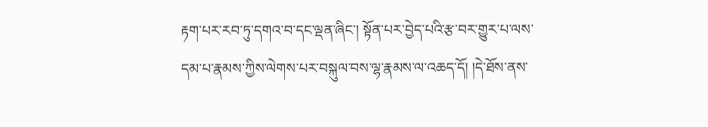རྟག་པར་རབ་ཏུ་དགའ་བ་དང་ལྡན་ཞིང་། སྟོན་པར་བྱེད་པའི་རྩ་བར་གྱུར་པ་ལས་དམ་པ་རྣམས་ཀྱིས་ལེགས་པར་བསྐུལ་བས་ལྷ་རྣམས་ལ་འཆད་དོ། །དེ་ཐོས་ནས་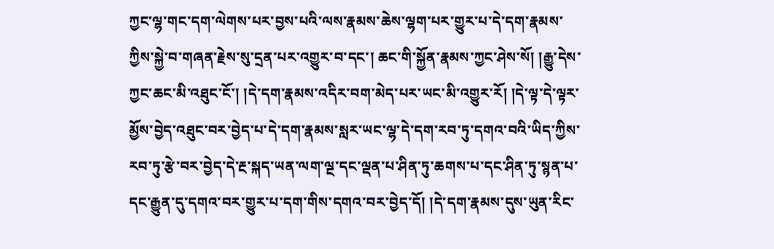ཀྱང་ལྷ་གང་དག་ལེགས་པར་བྱས་པའི་ལས་རྣམས་ཆེས་ལྷག་པར་གྱུར་པ་དེ་དག་རྣམས་ཀྱིས་སྐྱེ་བ་གཞན་རྗེས་སུ་དྲན་པར་འགྱུར་བ་དང་། ཆང་གི་སྐྱོན་རྣམས་ཀྱང་ཤེས་སོ། །རྒྱུ་དེས་ཀྱང་ཆང་མི་འཐུང་ངོ་། །དེ་དག་རྣམས་འདིར་བག་མེད་པར་ཡང་མི་འགྱུར་རོ། །དེ་ལྟ་དེ་ལྟར་མྱོས་བྱེད་འཐུང་བར་བྱེད་པ་དེ་དག་རྣམས་སླར་ཡང་ལྷ་དེ་དག་རབ་ཏུ་དགའ་བའི་ཡིད་ཀྱིས་རབ་ཏུ་རྩེ་བར་བྱེད་དེ་རྔ་སྐད་ཡན་ལག་ལྔ་དང་ལྡན་པ་ཤིན་ཏུ་ཆགས་པ་དང་ཤིན་ཏུ་སྙན་པ་དང་རྒྱུན་དུ་དགའ་བར་གྱུར་པ་དག་གིས་དགའ་བར་བྱེད་དོ། །དེ་དག་རྣམས་དུས་ཡུན་རིང་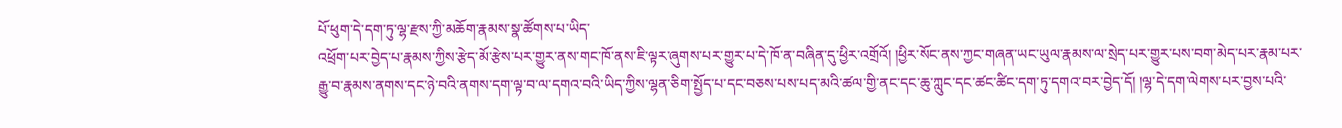པོ་ཕུག་དེ་དག་ཏུ་ལྷ་རྫས་ཀྱི་མཆོག་རྣམས་སྣ་ཚོགས་པ་ཡིད་
འཕྲོག་པར་བྱེད་པ་རྣམས་ཀྱིས་རྩེད་མོ་རྩེས་པར་གྱུར་ནས་གང་ཁོ་ནས་ཇི་ལྟར་ཞུགས་པར་གྱུར་པ་དེ་ཁོ་ན་བཞིན་དུ་ཕྱིར་འགྲོའོ། །ཕྱིར་སོང་ནས་ཀྱང་གཞན་ཡང་ཡུལ་རྣམས་ལ་སྲེད་པར་གྱུར་པས་བག་མེད་པར་རྣམ་པར་རྒྱུ་བ་རྣམས་ནགས་དང་ཉེ་བའི་ནགས་དག་ལྟ་བ་ལ་དགའ་བའི་ཡིད་ཀྱིས་ལྷན་ཅིག་སྤྱོད་པ་དང་བཅས་པས་པད་མའི་ཚལ་གྱི་ནང་དང་ཆུ་ཀླུང་དང་ཚང་ཚིང་དག་ཏུ་དགའ་བར་བྱེད་དོ། །ལྷ་དེ་དག་ལེགས་པར་བྱས་པའི་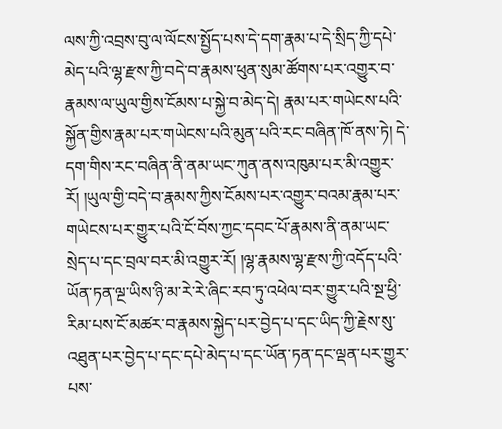ལས་ཀྱི་འབྲས་བུ་ལ་ལོངས་སྤྱོད་པས་དེ་དག་རྣམ་པ་དེ་སྲིད་ཀྱི་དཔེ་མེད་པའི་ལྷ་རྫས་ཀྱི་བདེ་བ་རྣམས་ཕུན་སུམ་ཚོགས་པར་འགྱུར་བ་རྣམས་ལ་ཡུལ་གྱིས་ངོམས་པ་སྐྱེ་བ་མེད་དེ། རྣམ་པར་གཡེངས་པའི་སྐྱོན་གྱིས་རྣམ་པར་གཡེངས་པའི་མུན་པའི་རང་བཞིན་ཁོ་ནས་ཏེ། དེ་དག་གིས་རང་བཞིན་ནི་ནམ་ཡང་ཀུན་ནས་འཁུམ་པར་མི་འགྱུར་རོ། །ཡུལ་གྱི་བདེ་བ་རྣམས་ཀྱིས་ངོམས་པར་འགྱུར་བའམ་རྣམ་པར་གཡེངས་པར་གྱུར་པའི་ངོ་བོས་ཀྱང་དབང་པོ་རྣམས་ནི་ནམ་ཡང་སྲེད་པ་དང་བྲལ་བར་མི་འགྱུར་རོ། །ལྷ་རྣམས་ལྷ་རྫས་ཀྱི་འདོད་པའི་ཡོན་ཏན་ལྔ་ཡིས་ཉི་མ་རེ་རེ་ཞིང་རབ་ཏུ་འཕེལ་བར་གྱུར་པའི་སྔ་ཕྱི་རིམ་པས་ངོ་མཚར་བ་རྣམས་སྐྱེད་པར་བྱེད་པ་དང་ཡིད་ཀྱི་རྗེས་སུ་འཐུན་པར་བྱེད་པ་དང་དཔེ་མེད་པ་དང་ཡོན་ཏན་དང་ལྡན་པར་གྱུར་པས་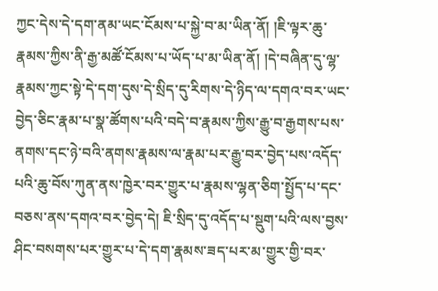ཀྱང་དེས་དེ་དག་ནམ་ཡང་ངོམས་པ་སྐྱེ་བ་མ་ཡིན་ནོ། །ཇི་ལྟར་ཆུ་རྣམས་ཀྱིས་ནི་རྒྱ་མཚོ་ངོམས་པ་ཡོད་པ་མ་ཡིན་ནོ། །དེ་བཞིན་དུ་ལྷ་རྣམས་ཀྱང་སྟེ་དེ་དག་དུས་དེ་སྲིད་དུ་རིགས་དེ་ཉིད་ལ་དགའ་བར་ཡང་བྱེད་ཅིང་རྣམ་པ་སྣ་ཚོགས་པའི་བདེ་བ་རྣམས་ཀྱིས་རྒྱུ་བ་རྒྱགས་པས་ནགས་དང་ཉེ་བའི་ནགས་རྣམས་ལ་རྣམ་པར་རྒྱུ་བར་བྱེད་པས་འདོད་པའི་ཆུ་བོས་ཀུན་ནས་ཁྱེར་བར་གྱུར་པ་རྣམས་ལྷན་ཅིག་སྤྱོད་པ་དང་བཅས་ནས་དགའ་བར་བྱེད་དེ། ཇི་སྲིད་དུ་འདོད་པ་སྡུག་པའི་ལས་བྱས་ཤིང་བསགས་པར་གྱུར་པ་དེ་དག་རྣམས་ཟད་པར་མ་གྱུར་གྱི་བར་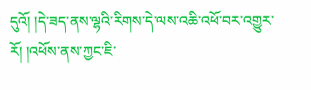དུའོ། །དེ་ཟད་ནས་ལྷའི་རིགས་དེ་ལས་འཆི་འཕོ་བར་འགྱུར་རོ། །འཕོས་ནས་ཀྱང་ཇི་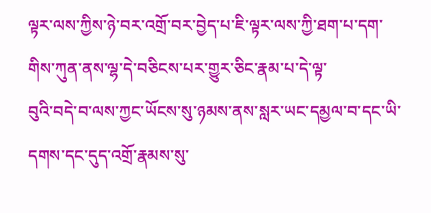ལྟར་ལས་ཀྱིས་ཉེ་བར་འགྲོ་བར་བྱེད་པ་ཇི་ལྟར་ལས་ཀྱི་ཐག་པ་དག་གིས་ཀུན་ནས་ལྷ་དེ་བཅིངས་པར་གྱུར་ཅིང་རྣམ་པ་དེ་ལྟ་
བུའི་བདེ་བ་ལས་ཀྱང་ཡོངས་སུ་ཉམས་ནས་སླར་ཡང་དམྱལ་བ་དང་ཡི་དགས་དང་དུད་འགྲོ་རྣམས་སུ་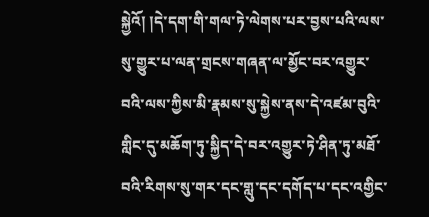སྐྱེའོ། །དེ་དག་གི་གལ་ཏེ་ལེགས་པར་བྱས་པའི་ལས་སུ་གྱུར་པ་ལན་གྲངས་གཞན་ལ་མྱོང་བར་འགྱུར་བའི་ལས་ཀྱིས་མི་རྣམས་སུ་སྐྱེས་ནས་དེ་འཛམ་བུའི་གླིང་དུ་མཆོག་ཏུ་སྐྱིད་དེ་བར་འགྱུར་ཏེ་ཤིན་ཏུ་མཐོ་བའི་རིགས་སུ་གར་དང་གླུ་དང་དགོད་པ་དང་འགྱིང་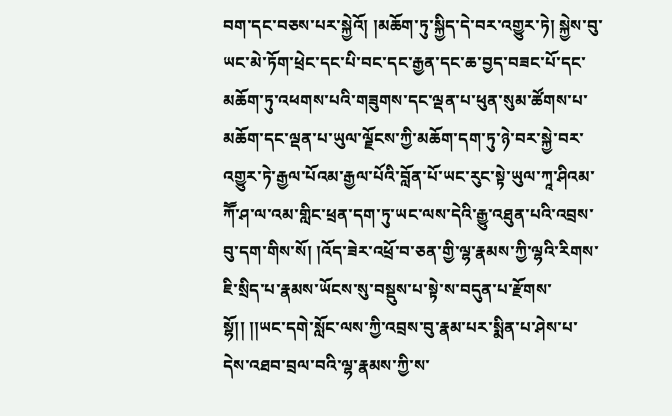བག་དང་བཅས་པར་སྐྱེའོ། །མཆོག་ཏུ་སྐྱིད་དེ་བར་འགྱུར་ཏེ། སྐྱེས་བུ་ཡང་མེ་ཏོག་ཕྲེང་དང་པི་བང་དང་རྒྱན་དང་ཆ་བྱད་བཟང་པོ་དང་མཆོག་ཏུ་འཕགས་པའི་གཟུགས་དང་ལྡན་པ་ཕུན་སུམ་ཚོགས་པ་མཆོག་དང་ལྡན་པ་ཡུལ་ལྗོངས་ཀྱི་མཆོག་དག་ཏུ་ཉེ་བར་སྐྱེ་བར་འགྱུར་ཏེ་རྒྱལ་པོའམ་རྒྱལ་པོའི་བློན་པོ་ཡང་རུང་སྟེ་ཡུལ་ཀཱ་ཤིའམ་ཀཽ་ཤ་ལ་འམ་གླིང་ཕྲན་དག་ཏུ་ཡང་ལས་དེའི་རྒྱུ་འཐུན་པའི་འབྲས་བུ་དག་གིས་སོ། །འོད་ཟེར་འཕྲོ་བ་ཅན་གྱི་ལྷ་རྣམས་ཀྱི་ལྷའི་རིགས་ཇི་སྲིད་པ་རྣམས་ཡོངས་སུ་བསྡུས་པ་སྟེ་ས་བདུན་པ་རྫོགས་སྷོ།། །།ཡང་དགེ་སློང་ལས་ཀྱི་འབྲས་བུ་རྣམ་པར་སྨིན་པ་ཤེས་པ་དེས་འཐབ་བྲལ་བའི་ལྷ་རྣམས་ཀྱི་ས་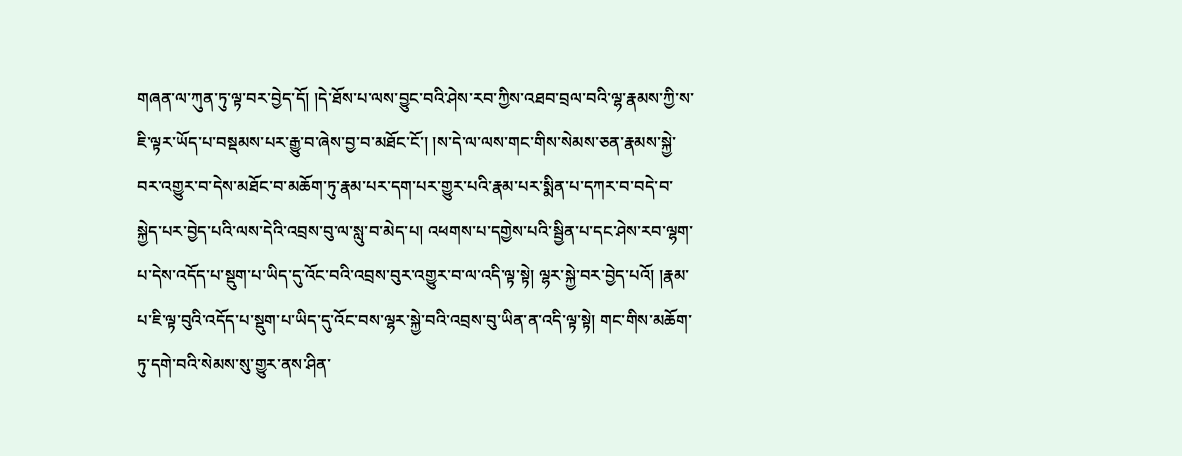གཞན་ལ་ཀུན་ཏུ་ལྟ་བར་བྱེད་དོ། །དེ་ཐོས་པ་ལས་བྱུང་བའི་ཤེས་རབ་ཀྱིས་འཐབ་བྲལ་བའི་ལྷ་རྣམས་ཀྱི་ས་ཇི་ལྟར་ཡོད་པ་བསྡམས་པར་རྒྱུ་བ་ཞེས་བྱ་བ་མཐོང་ངོ་། །ས་དེ་ལ་ལས་གང་གིས་སེམས་ཅན་རྣམས་སྐྱེ་བར་འགྱུར་བ་དེས་མཐོང་བ་མཆོག་ཏུ་རྣམ་པར་དག་པར་གྱུར་པའི་རྣམ་པར་སྨིན་པ་དཀར་བ་བདེ་བ་སྐྱེད་པར་བྱེད་པའི་ལས་དེའི་འབྲས་བུ་ལ་སླུ་བ་མེད་པ། འཕགས་པ་དགྱེས་པའི་སྦྱིན་པ་དང་ཤེས་རབ་ལྷག་པ་དེས་འདོད་པ་སྡུག་པ་ཡིད་དུ་འོང་བའི་འབྲས་བུར་འགྱུར་བ་ལ་འདི་ལྟ་སྟེ། ལྷར་སྐྱེ་བར་བྱེད་པའོ། །རྣམ་པ་ཇི་ལྟ་བུའི་འདོད་པ་སྡུག་པ་ཡིད་དུ་འོང་བས་ལྷར་སྐྱེ་བའི་འབྲས་བུ་ཡིན་ན་འདི་ལྟ་སྟེ། གང་གིས་མཆོག་ཏུ་དགེ་བའི་སེམས་སུ་གྱུར་ནས་ཤིན་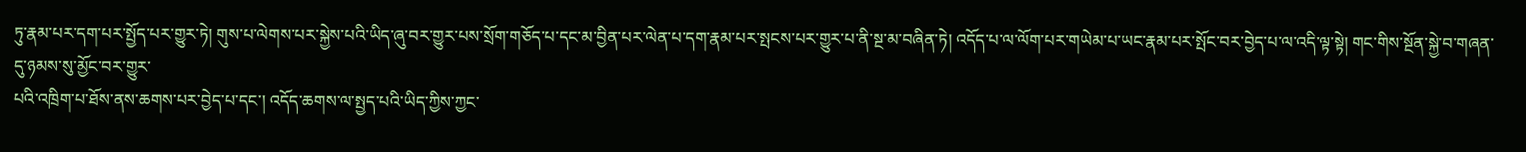ཏུ་རྣམ་པར་དག་པར་སྤྱོད་པར་གྱུར་ཏེ། གུས་པ་ལེགས་པར་སྐྱེས་པའི་ཡིད་ཞུ་བར་གྱུར་པས་སྲོག་གཅོད་པ་དང་མ་བྱིན་པར་ལེན་པ་དག་རྣམ་པར་སྤངས་པར་གྱུར་པ་ནི་སྔ་མ་བཞིན་ཏེ། འདོད་པ་ལ་ལོག་པར་གཡེམ་པ་ཡང་རྣམ་པར་སྤོང་བར་བྱེད་པ་ལ་འདི་ལྟ་སྟེ། གང་གིས་སྔོན་སྐྱེ་བ་གཞན་དུ་ཉམས་སུ་མྱོང་བར་གྱུར་
པའི་འཁྲིག་པ་ཐོས་ནས་ཆགས་པར་བྱེད་པ་དང་། འདོད་ཆགས་ལ་སྤྱད་པའི་ཡིད་ཀྱིས་ཀྱང་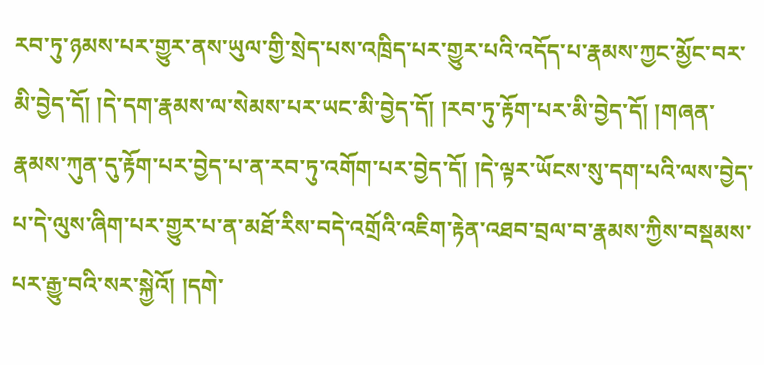རབ་ཏུ་ཉམས་པར་གྱུར་ནས་ཡུལ་གྱི་སྲེད་པས་འཁྲིད་པར་གྱུར་པའི་འདོད་པ་རྣམས་ཀྱང་མྱོང་བར་མི་བྱེད་དོ། །དེ་དག་རྣམས་ལ་སེམས་པར་ཡང་མི་བྱེད་དོ། །རབ་ཏུ་རྟོག་པར་མི་བྱེད་དོ། །གཞན་རྣམས་ཀུན་དུ་རྟོག་པར་བྱེད་པ་ན་རབ་ཏུ་འགོག་པར་བྱེད་དོ། །དེ་ལྟར་ཡོངས་སུ་དག་པའི་ལས་བྱེད་པ་དེ་ལུས་ཞིག་པར་གྱུར་པ་ན་མཐོ་རིས་བདེ་འགྲོའི་འཇིག་རྟེན་འཐབ་བྲལ་བ་རྣམས་ཀྱིས་བསྡམས་པར་རྒྱུ་བའི་སར་སྐྱེའོ། །དགེ་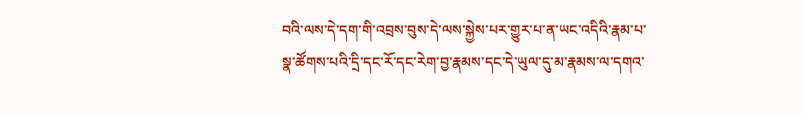བའི་ལས་དེ་དག་གི་འབྲས་བུས་དེ་ལས་སྐྱེས་པར་གྱུར་པ་ན་ཡང་འདིའི་རྣམ་པ་སྣ་ཚོགས་པའི་དྲི་དང་རོ་དང་རེག་བྱ་རྣམས་དང་དེ་ཡུལ་དུ་མ་རྣམས་ལ་དགའ་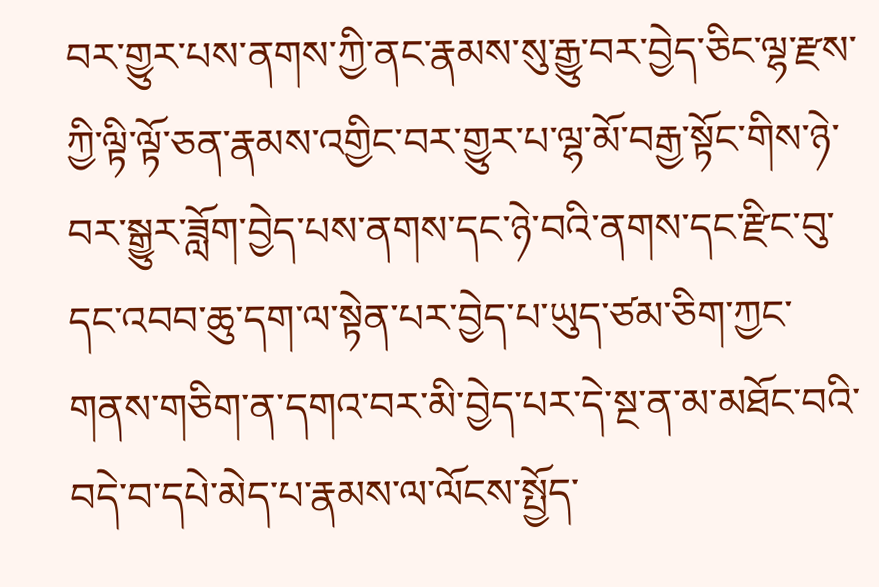བར་གྱུར་པས་ནགས་ཀྱི་ནང་རྣམས་སུ་རྒྱུ་བར་བྱེད་ཅིང་ལྷ་རྫས་ཀྱི་ལྟི་ལྟོ་ཅན་རྣམས་འགྱིང་བར་གྱུར་པ་ལྷ་མོ་བརྒྱ་སྟོང་གིས་ཉེ་བར་སྒྱུར་ཟློག་བྱེད་པས་ནགས་དང་ཉེ་བའི་ནགས་དང་རྫིང་བུ་དང་འབབ་ཆུ་དག་ལ་སྟེན་པར་བྱེད་པ་ཡུད་ཙམ་ཅིག་ཀྱང་གནས་གཅིག་ན་དགའ་བར་མི་བྱེད་པར་དེ་སྔ་ན་མ་མཐོང་བའི་བདེ་བ་དཔེ་མེད་པ་རྣམས་ལ་ལོངས་སྤྱོད་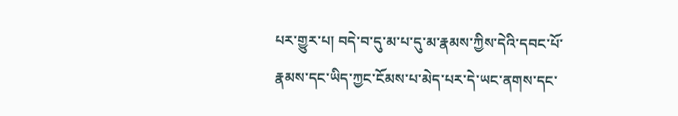པར་གྱུར་པ། བདེ་བ་དུ་མ་པ་དུ་མ་རྣམས་ཀྱིས་དེའི་དབང་པོ་རྣམས་དང་ཡིད་ཀྱང་ངོམས་པ་མེད་པར་དེ་ཡང་ནགས་དང་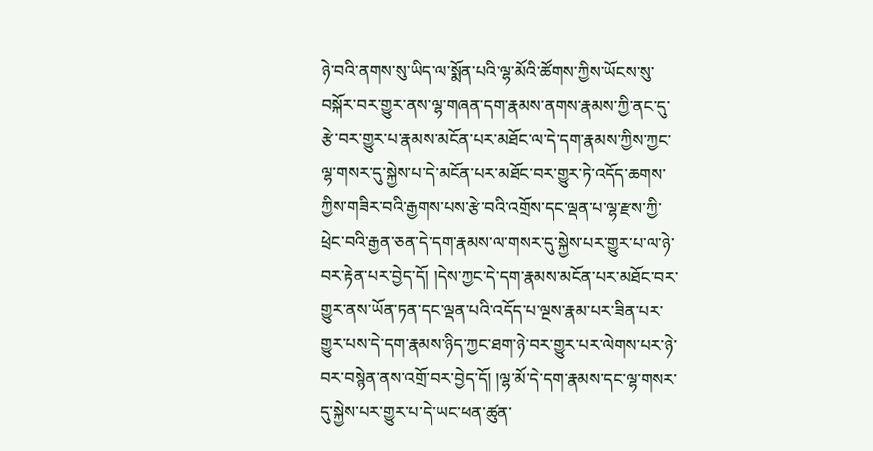ཉེ་བའི་ནགས་སུ་ཡིད་ལ་སྨོན་པའི་ལྷ་མོའི་ཚོགས་ཀྱིས་ཡོངས་སུ་བསྐོར་བར་གྱུར་ནས་ལྷ་གཞན་དག་རྣམས་ནགས་རྣམས་ཀྱི་ནང་དུ་རྩེ་བར་གྱུར་པ་རྣམས་མངོན་པར་མཐོང་ལ་དེ་དག་རྣམས་ཀྱིས་ཀྱང་ལྷ་གསར་དུ་སྐྱེས་པ་དེ་མངོན་པར་མཐོང་བར་གྱུར་ཏེ་འདོད་ཆགས་ཀྱིས་གཟིར་བའི་རྒྱགས་པས་རྩེ་བའི་འགྲོས་དང་ལྡན་པ་ལྷ་རྫས་ཀྱི་ཕྲེང་བའི་རྒྱན་ཅན་དེ་དག་རྣམས་ལ་གསར་དུ་སྐྱེས་པར་གྱུར་པ་ལ་ཉེ་བར་རྟེན་པར་བྱེད་དོ། །དེས་ཀྱང་དེ་དག་རྣམས་མངོན་པར་མཐོང་བར་གྱུར་ནས་ཡོན་ཏན་དང་ལྡན་པའི་འདོད་པ་ལྔས་རྣམ་པར་ཟིན་པར་གྱུར་པས་དེ་དག་རྣམས་ཉིད་ཀྱང་ཐག་ཉེ་བར་གྱུར་པར་ལེགས་པར་ཉེ་བར་བསྙེན་ནས་འགྲོ་བར་བྱེད་དོ། །ལྷ་མོ་དེ་དག་རྣམས་དང་ལྷ་གསར་དུ་སྐྱེས་པར་གྱུར་པ་དེ་ཡང་ཕན་ཚུན་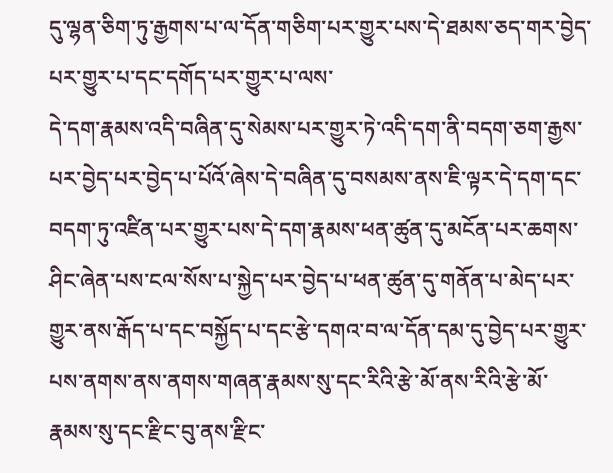དུ་ལྷན་ཅིག་ཏུ་རྒྱགས་པ་ལ་དོན་གཅིག་པར་གྱུར་པས་དེ་ཐམས་ཅད་གར་བྱེད་པར་གྱུར་པ་དང་དགོད་པར་གྱུར་པ་ལས་
དེ་དག་རྣམས་འདི་བཞིན་དུ་སེམས་པར་གྱུར་ཏེ་འདི་དག་ནི་བདག་ཅག་རྒྱས་པར་བྱེད་པར་བྱེད་པ་པོའོ་ཞེས་དེ་བཞིན་དུ་བསམས་ནས་ཇི་ལྟར་དེ་དག་དང་བདག་ཏུ་འཛིན་པར་གྱུར་པས་དེ་དག་རྣམས་ཕན་ཚུན་དུ་མངོན་པར་ཆགས་ཤིང་ཞེན་པས་ངལ་སོས་པ་སྐྱེད་པར་བྱེད་པ་ཕན་ཚུན་དུ་གནོན་པ་མེད་པར་གྱུར་ནས་རྒོད་པ་དང་བསྐྱོད་པ་དང་རྩེ་དགའ་བ་ལ་དོན་དམ་དུ་བྱེད་པར་གྱུར་པས་ནགས་ནས་ནགས་གཞན་རྣམས་སུ་དང་རིའི་རྩེ་མོ་ནས་རིའི་རྩེ་མོ་རྣམས་སུ་དང་རྫིང་བུ་ནས་རྫིང་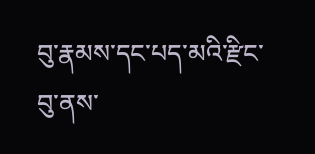བུ་རྣམས་དང་པད་མའི་རྫིང་བུ་ནས་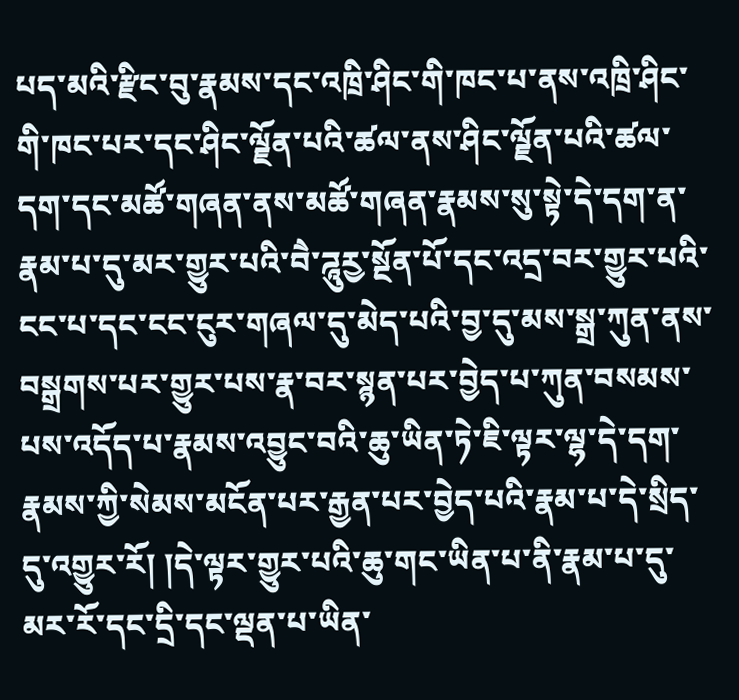པད་མའི་རྫིང་བུ་རྣམས་དང་འཁྲི་ཤིང་གི་ཁང་པ་ནས་འཁྲི་ཤིང་གི་ཁང་པར་དང་ཤིང་ལྗོན་པའི་ཚལ་ནས་ཤིང་ལྗོན་པའི་ཚལ་དག་དང་མཚོ་གཞན་ནས་མཚོ་གཞན་རྣམས་སུ་སྟེ་དེ་དག་ན་རྣམ་པ་དུ་མར་གྱུར་པའི་བཻ་ཌཱུརྱ་སྔོན་པོ་དང་འདྲ་བར་གྱུར་པའི་ངང་པ་དང་ངང་ངུར་གཞལ་དུ་མེད་པའི་བྱ་དུ་མས་སྒྲ་ཀུན་ནས་བསྒྲགས་པར་གྱུར་པས་རྣ་བར་སྙན་པར་བྱེད་པ་ཀུན་བསམས་པས་འདོད་པ་རྣམས་འབྱུང་བའི་ཆུ་ཡིན་ཏེ་ཇི་ལྟར་ལྷ་དེ་དག་རྣམས་ཀྱི་སེམས་མངོན་པར་རྒྱན་པར་བྱེད་པའི་རྣམ་པ་དེ་སྲིད་དུ་འགྱུར་རོ། །དེ་ལྟར་གྱུར་པའི་ཆུ་གང་ཡིན་པ་ནི་རྣམ་པ་དུ་མར་རོ་དང་དྲི་དང་ལྡན་པ་ཡིན་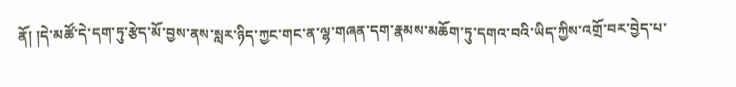ནོ། །དེ་མཚོ་དེ་དག་ཏུ་རྩེད་མོ་བྱས་ནས་སླར་ཉིད་ཀྱང་གང་ན་ལྷ་གཞན་དག་རྣམས་མཆོག་ཏུ་དགའ་བའི་ཡིད་ཀྱིས་འགྲོ་བར་བྱེད་པ་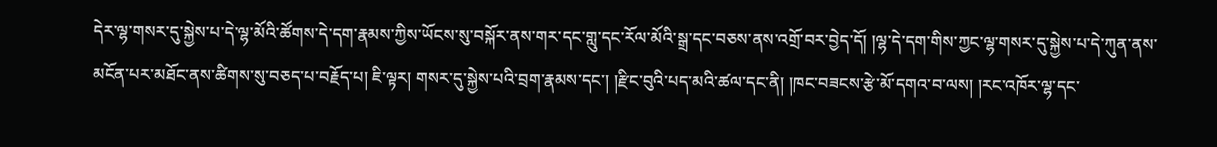དེར་ལྷ་གསར་དུ་སྐྱེས་པ་དེ་ལྷ་མོའི་ཚོགས་དེ་དག་རྣམས་ཀྱིས་ཡོངས་སུ་བསྐོར་ནས་གར་དང་གླུ་དང་རོལ་མོའི་སྒྲ་དང་བཅས་ནས་འགྲོ་བར་བྱེད་དོ། །ལྷ་དེ་དག་གིས་ཀྱང་ལྷ་གསར་དུ་སྐྱེས་པ་དེ་ཀུན་ནས་མངོན་པར་མཐོང་ནས་ཚིགས་སུ་བཅད་པ་བརྗོད་པ། ཇི་ལྟར། གསར་དུ་སྐྱེས་པའི་བྲག་རྣམས་དང་། །རྫིང་བུའི་པད་མའི་ཚལ་དང་ནི། །ཁང་བཟངས་རྩེ་མོ་དགའ་བ་ལས། །རང་འཁོར་ལྷ་དང་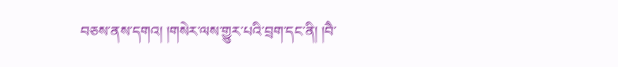བཅས་ནས་དགའ། །གསེར་ལས་གྱུར་པའི་བྲག་དང་ནི། །བཻ་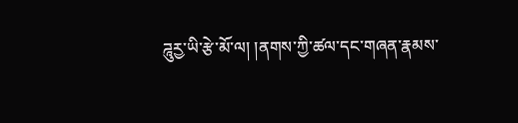ཌཱུརྱ་ཡི་རྩེ་མོ་ལ། །ནགས་ཀྱི་ཚལ་དང་གཞན་རྣམས་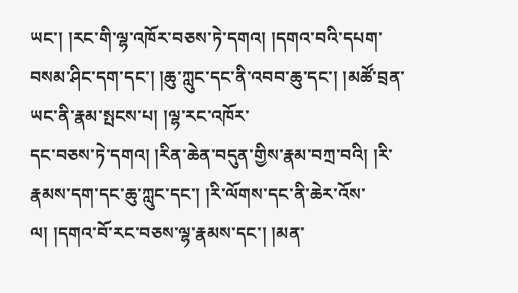ཡང་། །རང་གི་ལྷ་འཁོར་བཅས་ཏེ་དགའ། །དགའ་བའི་དཔག་བསམ་ཤིང་དག་དང་། །ཆུ་ཀླུང་དང་ནི་འབབ་ཆུ་དང་། །མཚོ་བྲན་ཡང་ནི་རྣམ་སྤངས་པ། །ལྷ་རང་འཁོར་
དང་བཅས་ཏེ་དགའ། །རིན་ཆེན་བདུན་གྱིས་རྣམ་བཀྲ་བའི། །རི་རྣམས་དག་དང་ཆུ་ཀླུང་དང་། །རི་ལོགས་དང་ནི་ཆེར་འོས་ལ། །དགའ་བོ་རང་བཅས་ལྷ་རྣམས་དང་། །མན་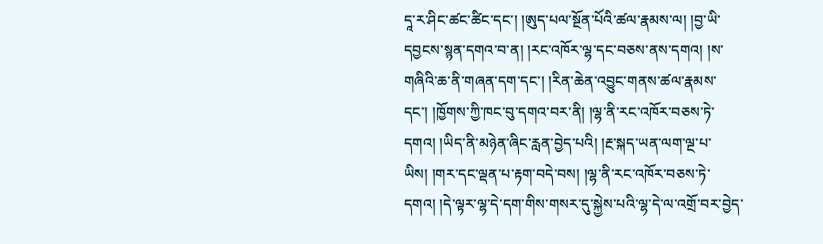དཱ་ར་ཤིང་ཚང་ཚིང་དང་། །ཨུད་པལ་སྔོན་པོའི་ཚལ་རྣམས་ལ། །བྱ་ཡི་དབྱངས་སྙན་དགའ་བ་ན། །རང་འཁོར་ལྷ་དང་བཅས་ནས་དགའ། །ས་གཞིའི་ཆ་ནི་གཞན་དག་དང་། །རིན་ཆེན་འབྱུང་གནས་ཚལ་རྣམས་དང་། །ཁྱོགས་ཀྱི་ཁང་བུ་དགའ་བར་ནི། །ལྷ་ནི་རང་འཁོར་བཅས་ཏེ་དགའ། །ཡིད་ནི་མཉེན་ཞིང་རླན་བྱེད་པའི། །རྔ་སྐད་ཡན་ལག་ལྔ་པ་ཡིས། །གར་དང་ལྡན་པ་རྟག་བདེ་བས། །ལྷ་ནི་རང་འཁོར་བཅས་ཏེ་དགའ། །དེ་ལྟར་ལྷ་དེ་དག་གིས་གསར་དུ་སྐྱེས་པའི་ལྷ་དེ་ལ་འགྲོ་བར་བྱེད་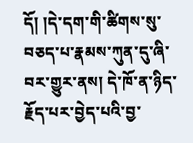དོ། །དེ་དག་གི་ཚིགས་སུ་བཅད་པ་རྣམས་ཀུན་དུ་ཞི་བར་གྱུར་ནས། དེ་ཁོ་ན་ཉིད་རྗོད་པར་བྱེད་པའི་བྱ་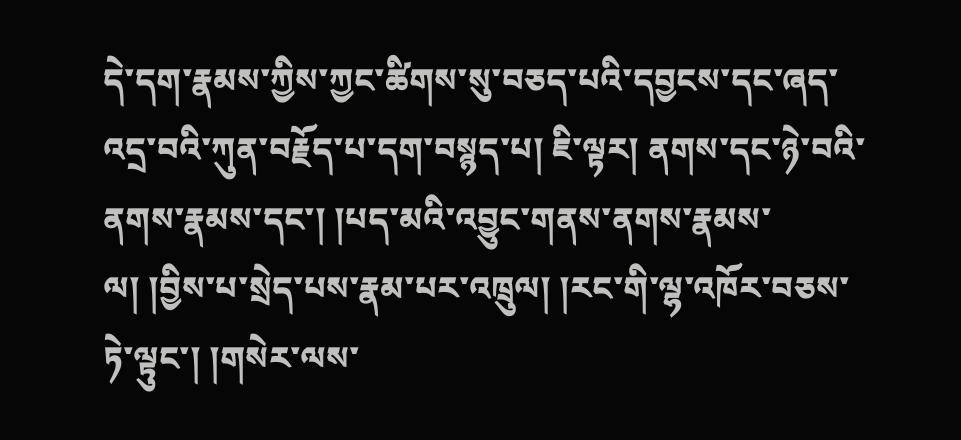དེ་དག་རྣམས་ཀྱིས་ཀྱང་ཚིགས་སུ་བཅད་པའི་དབྱངས་དང་ཞད་འདྲ་བའི་ཀུན་བརྗོད་པ་དག་བསྙད་པ། ཇི་ལྟར། ནགས་དང་ཉེ་བའི་ནགས་རྣམས་དང་། །པད་མའི་འབྱུང་གནས་ནགས་རྣམས་ལ། །བྱིས་པ་སྲེད་པས་རྣམ་པར་འཁྲུལ། །རང་གི་ལྷ་འཁོར་བཅས་ཏེ་ལྟུང་། །གསེར་ལས་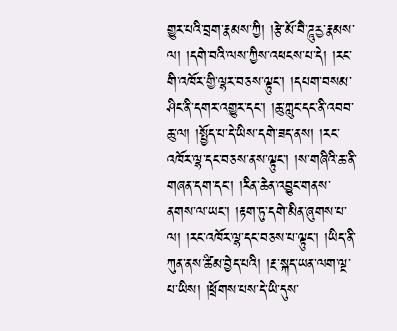གྱུར་པའི་བྲག་རྣམས་ཀྱི། །རྩེ་མོ་བཻ་ཌཱུརྱ་རྣམས་ལ། །དགེ་བའི་ལས་ཀྱིས་འཕངས་པ་དེ། །རང་གི་འཁོར་གྱི་ལྷར་བཅས་ལྟུང་། །དཔག་བསམ་ཤིང་ནི་དགར་འགྱུར་དང་། །ཆུ་ཀླུང་དང་ནི་འབབ་ཆུ་ལ། །སྤྱོད་པ་དེ་ཡིས་དགེ་ཟད་ནས། །རང་འཁོར་ལྷ་དང་བཅས་ནས་ལྟུང་། །ས་གཞིའི་ཆ་ནི་གཞན་དག་དང་། །རིན་ཆེན་འབྱུང་གནས་ནགས་ལ་ཡང་། །རྟག་ཏུ་དགེ་མིན་ཞུགས་པ་ལ། །རང་འཁོར་ལྷ་དང་བཅས་པ་ལྟུང་། །ཡིད་ནི་ཀུན་ནས་ཚིམ་བྱེད་པའི། །རྔ་སྐད་ཡན་ལག་ལྔ་པ་ཡིས། །ཕྲོགས་པས་དེ་ཡི་དུས་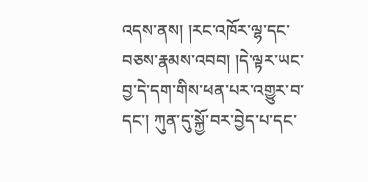འདས་ནས། །རང་འཁོར་ལྷ་དང་བཅས་རྣམས་འབབ། །དེ་ལྟར་ཡང་བྱ་དེ་དག་གིས་ཕན་པར་འགྱུར་བ་དང་། ཀུན་དུ་སྐྱོ་བར་བྱེད་པ་དང་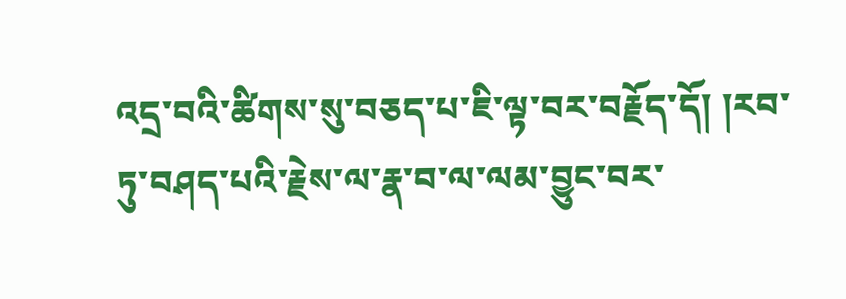འདྲ་བའི་ཚིགས་སུ་བཅད་པ་ཇི་ལྟ་བར་བརྗོད་དོ། །རབ་ཏུ་བཤད་པའི་རྗེས་ལ་རྣ་བ་ལ་ལམ་བྱུང་བར་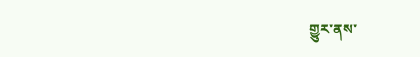གྱུར་ནས་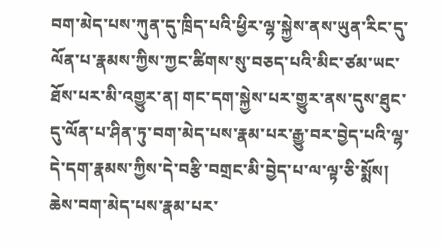བག་མེད་པས་ཀུན་དུ་ཁྲིད་པའི་ཕྱིར་ལྷ་སྐྱེས་ནས་ཡུན་རིང་དུ་ལོན་པ་རྣམས་ཀྱིས་ཀྱང་ཚིགས་སུ་བཅད་པའི་མིང་ཙམ་ཡང་ཐོས་པར་མི་འགྱུར་ན། གང་དག་སྐྱེས་པར་གྱུར་ནས་དུས་ཐུང་དུ་ལོན་པ་ཤིན་ཏུ་བག་མེད་པས་རྣམ་པར་རྒྱུ་བར་བྱེད་པའི་ལྷ་དེ་དག་རྣམས་ཀྱིས་དེ་བརྩི་བགྲང་མི་བྱེད་པ་ལ་ལྟ་ཅི་སྨོས། ཆེས་བག་མེད་པས་རྣམ་པར་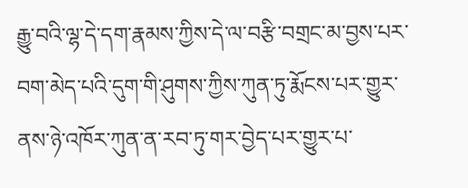རྒྱུ་བའི་ལྷ་དེ་དག་རྣམས་ཀྱིས་དེ་ལ་བརྩི་བགྲང་མ་བྱས་པར་བག་མེད་པའི་དུག་གི་ཤུགས་ཀྱིས་ཀུན་ཏུ་རྨོངས་པར་གྱུར་ནས་ཉེ་འཁོར་ཀུན་ན་རབ་ཏུ་གར་བྱེད་པར་གྱུར་པ་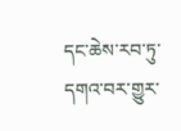དང་ཆེས་རབ་ཏུ་དགའ་བར་གྱུར་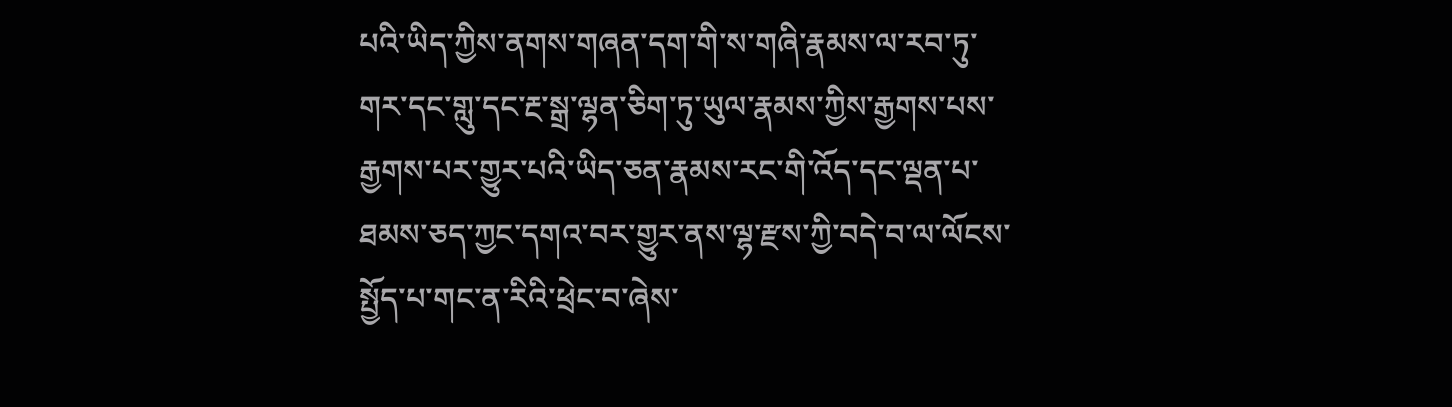པའི་ཡིད་ཀྱིས་ནགས་གཞན་དག་གི་ས་གཞི་རྣམས་ལ་རབ་ཏུ་གར་དང་གླུ་དང་རྔ་སྒྲ་ལྷན་ཅིག་ཏུ་ཡུལ་རྣམས་ཀྱིས་རྒྱགས་པས་རྒྱགས་པར་གྱུར་པའི་ཡིད་ཅན་རྣམས་རང་གི་འོད་དང་ལྡན་པ་ཐམས་ཅད་ཀྱང་དགའ་བར་གྱུར་ནས་ལྷ་རྫས་ཀྱི་བདེ་བ་ལ་ལོངས་སྤྱོད་པ་གང་ན་རིའི་ཕྲེང་བ་ཞེས་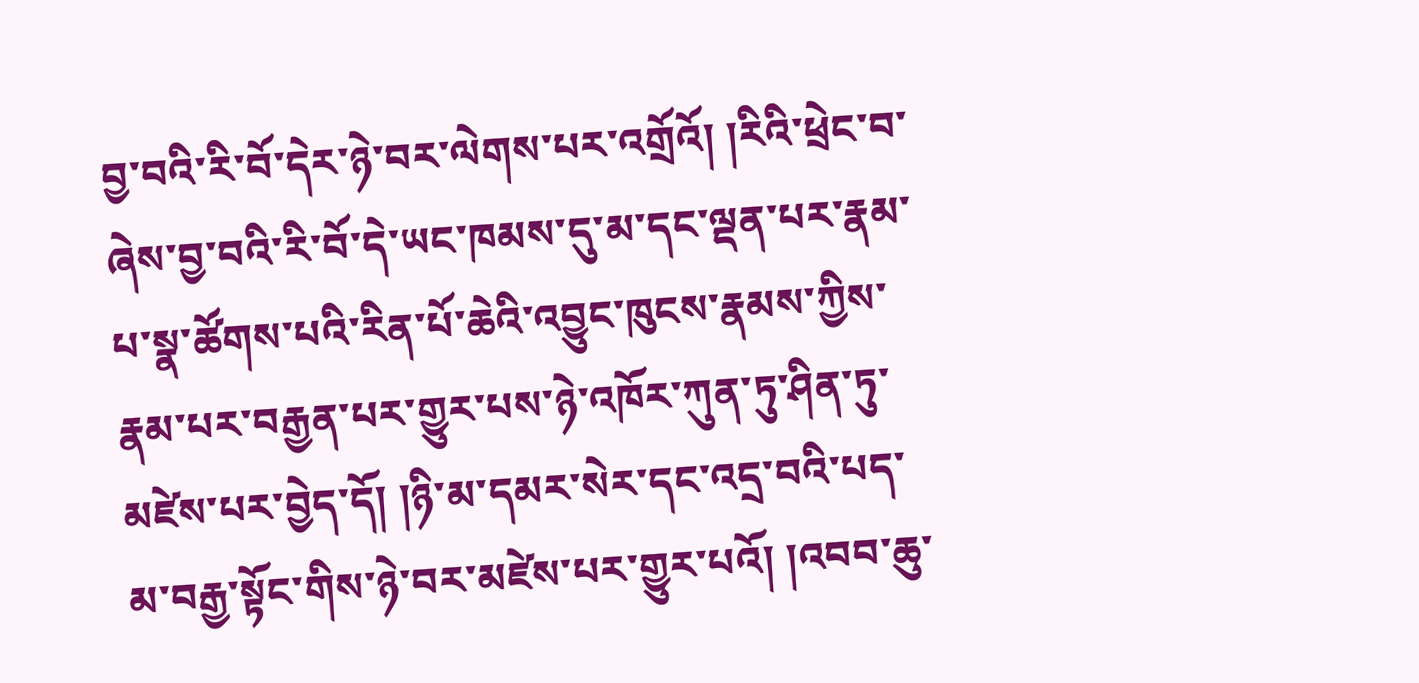བྱ་བའི་རི་བོ་དེར་ཉེ་བར་ལེགས་པར་འགྲོའོ། །རིའི་ཕྲེང་བ་ཞེས་བྱ་བའི་རི་བོ་དེ་ཡང་ཁམས་དུ་མ་དང་ལྡན་པར་རྣམ་པ་སྣ་ཚོགས་པའི་རིན་པོ་ཆེའི་འབྱུང་ཁུངས་རྣམས་ཀྱིས་རྣམ་པར་བརྒྱན་པར་གྱུར་པས་ཉེ་འཁོར་ཀུན་ཏུ་ཤིན་ཏུ་མཛེས་པར་བྱེད་དོ། །ཉི་མ་དམར་སེར་དང་འདྲ་བའི་པད་མ་བརྒྱ་སྟོང་གིས་ཉེ་བར་མཛེས་པར་གྱུར་པའོ། །འབབ་ཆུ་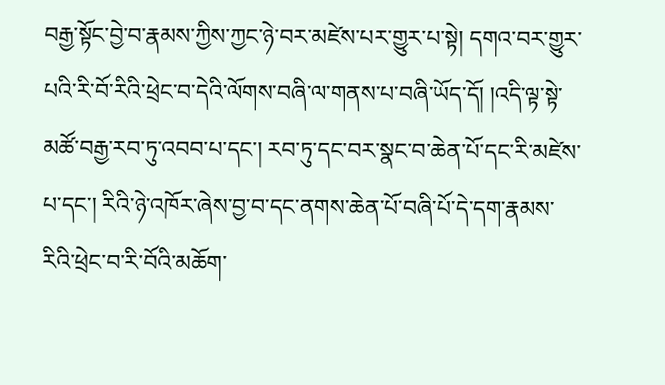བརྒྱ་སྟོང་བྱེ་བ་རྣམས་ཀྱིས་ཀྱང་ཉེ་བར་མཛེས་པར་གྱུར་པ་སྟེ། དགའ་བར་གྱུར་པའི་རི་བོ་རིའི་ཕྲེང་བ་དེའི་ལོགས་བཞི་ལ་གནས་པ་བཞི་ཡོད་དོ། །འདི་ལྟ་སྟེ་མཚོ་བརྒྱ་རབ་ཏུ་འབབ་པ་དང་། རབ་ཏུ་དང་བར་སྣང་བ་ཆེན་པོ་དང་རི་མཛེས་པ་དང་། རིའི་ཉེ་འཁོར་ཞེས་བྱ་བ་དང་ནགས་ཆེན་པོ་བཞི་པོ་དེ་དག་རྣམས་རིའི་ཕྲེང་བ་རི་བོའི་མཆོག་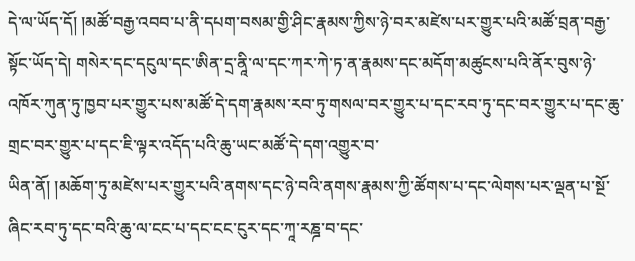དེ་ལ་ཡོད་དོ། །མཚོ་བརྒྱ་འབབ་པ་ནི་དཔག་བསམ་གྱི་ཤིང་རྣམས་ཀྱིས་ཉེ་བར་མཛེས་པར་གྱུར་པའི་མཚོ་བྲན་བརྒྱ་སྟོང་ཡོད་དེ། གསེར་དང་དངུལ་དང་ཨིན་དྲ་ནཱི་ལ་དང་ཀར་ཀེ་ཏ་ན་རྣམས་དང་མདོག་མཚུངས་པའི་ནོར་བུས་ཉེ་འཁོར་ཀུན་ཏུ་ཁྱབ་པར་གྱུར་པས་མཚོ་དེ་དག་རྣམས་རབ་ཏུ་གསལ་བར་གྱུར་པ་དང་རབ་ཏུ་དང་བར་གྱུར་པ་དང་ཆུ་གྲང་བར་གྱུར་པ་དང་ཇི་ལྟར་འདོད་པའི་ཆུ་ཡང་མཚོ་དེ་དག་འགྱུར་བ་
ཡིན་ནོ། །མཆོག་ཏུ་མཛེས་པར་གྱུར་པའི་ནགས་དང་ཉེ་བའི་ནགས་རྣམས་ཀྱི་ཚོགས་པ་དང་ལེགས་པར་ལྡན་པ་སྔོ་ཞིང་རབ་ཏུ་དང་བའི་ཆུ་ལ་ངང་པ་དང་ངང་ངུར་དང་ཀཱ་རཎྜ་བ་དང་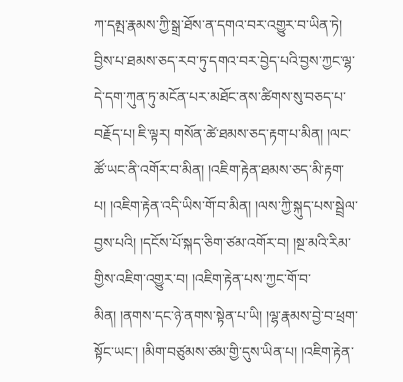ཀ་དམྤ་རྣམས་ཀྱི་སྒྲ་ཐོས་ན་དགའ་བར་འགྱུར་བ་ཡིན་ཏེ། བྱིས་པ་ཐམས་ཅད་རབ་ཏུ་དགའ་བར་བྱེད་པའི་བྱས་ཀྱང་ལྷ་དེ་དག་ཀུན་ཏུ་མངོན་པར་མཐོང་ནས་ཚིགས་སུ་བཅད་པ་བརྗོད་པ། ཇི་ལྟར། གསོན་ཚེ་ཐམས་ཅད་རྟག་པ་མིན། །ལང་ཚོ་ཡང་ནི་འགོར་བ་མིན། །འཇིག་རྟེན་ཐམས་ཅད་མི་རྟག་པ། །འཇིག་རྟེན་འདི་ཡིས་གོ་བ་མིན། །ལས་ཀྱི་སྐུད་པས་སྦྲེལ་བྱས་པའི། །དངོས་པོ་སྐད་ཅིག་ཙམ་འགོར་བ། །སྔ་མའི་རིམ་གྱིས་འཇིག་འགྱུར་བ། །འཇིག་རྟེན་པས་ཀྱང་གོ་བ་མིན། །ནགས་དང་ཉེ་ནགས་སྟེན་པ་ཡི། །ལྷ་རྣམས་བྱེ་བ་ཕྲག་སྟོང་ཡང་། །མིག་བཙུམས་ཙམ་གྱི་དུས་ཡིན་པ། །འཇིག་རྟེན་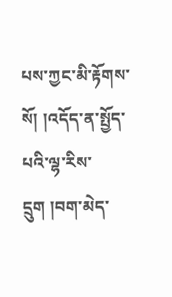པས་ཀྱང་མི་རྟོགས་སོ། །འདོད་ན་སྤྱོད་པའི་ལྷ་རིས་དྲུག །བག་མེད་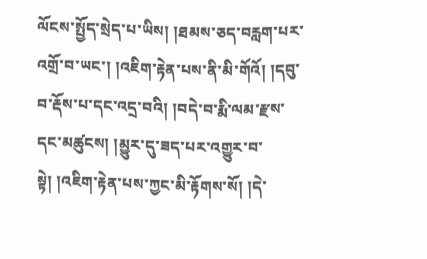ལོངས་སྤྱོད་སྲེད་པ་ཡིས། །ཐམས་ཅད་བརླག་པར་འགྲོ་བ་ཡང་། །འཇིག་རྟེན་པས་ནི་མི་གོའོ། །དབུ་བ་རྡོས་པ་དང་འདྲ་བའི། །བདེ་བ་རྨི་ལམ་རྫས་དང་མཚུངས། །མྱུར་དུ་ཟད་པར་འགྱུར་བ་སྟེ། །འཇིག་རྟེན་པས་ཀྱང་མི་རྟོགས་སོ། །དེ་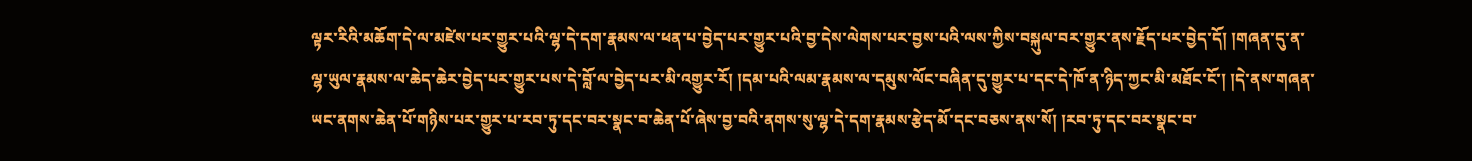ལྟར་རིའི་མཆོག་དེ་ལ་མཛེས་པར་གྱུར་པའི་ལྷ་དེ་དག་རྣམས་ལ་ཕན་པ་བྱེད་པར་གྱུར་པའི་བྱ་དེས་ལེགས་པར་བྱས་པའི་ལས་ཀྱིས་བསྐུལ་བར་གྱུར་ནས་རྗོད་པར་བྱེད་དོ། །གཞན་དུ་ན་ལྷ་ཡུལ་རྣམས་ལ་ཆེད་ཆེར་བྱེད་པར་གྱུར་པས་དེ་བློ་ལ་བྱེད་པར་མི་འགྱུར་རོ། །དམ་པའི་ལམ་རྣམས་ལ་དམུས་ལོང་བཞིན་དུ་གྱུར་པ་དང་དེ་ཁོ་ན་ཉིད་ཀྱང་མི་མཐོང་ངོ་། །དེ་ནས་གཞན་ཡང་ནགས་ཆེན་པོ་གཉིས་པར་གྱུར་པ་རབ་ཏུ་དང་བར་སྣང་བ་ཆེན་པོ་ཞེས་བྱ་བའི་ནགས་སུ་ལྷ་དེ་དག་རྣམས་རྩེད་མོ་དང་བཅས་ནས་སོ། །རབ་ཏུ་དང་བར་སྣང་བ་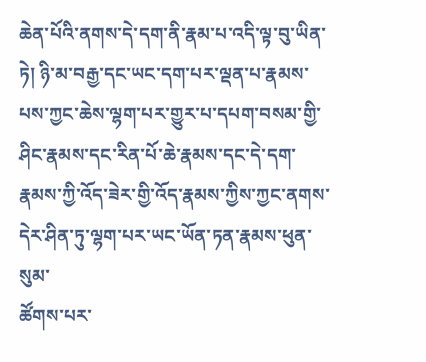ཆེན་པོའི་ནགས་དེ་དག་ནི་རྣམ་པ་འདི་ལྟ་བུ་ཡིན་ཏེ། ཉི་མ་བརྒྱ་དང་ཡང་དག་པར་ལྡན་པ་རྣམས་པས་ཀྱང་ཆེས་ལྷག་པར་གྱུར་པ་དཔག་བསམ་གྱི་ཤིང་རྣམས་དང་རིན་པོ་ཆེ་རྣམས་དང་དེ་དག་རྣམས་ཀྱི་འོད་ཟེར་གྱི་འོད་རྣམས་ཀྱིས་ཀྱང་ནགས་དེར་ཤིན་ཏུ་ལྷག་པར་ཡང་ཡོན་ཏན་རྣམས་ཕུན་སུམ་
ཚོགས་པར་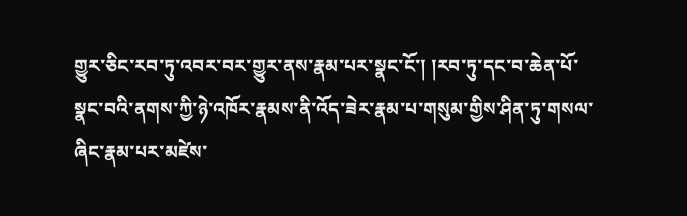གྱུར་ཅིང་རབ་ཏུ་འབར་བར་གྱུར་ནས་རྣམ་པར་སྣང་ངོ་། །རབ་ཏུ་དང་བ་ཆེན་པོ་སྣང་བའི་ནགས་ཀྱི་ཉེ་འཁོར་རྣམས་ནི་འོད་ཟེར་རྣམ་པ་གསུམ་གྱིས་ཤིན་ཏུ་གསལ་ཞིང་རྣམ་པར་མཛེས་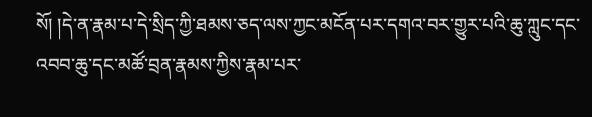སོ། །དེ་ན་རྣམ་པ་དེ་སྲིད་ཀྱི་ཐམས་ཅད་ལས་ཀྱང་མངོན་པར་དགའ་བར་གྱུར་པའི་ཆུ་ཀླུང་དང་འབབ་ཆུ་དང་མཚོ་བྲན་རྣམས་ཀྱིས་རྣམ་པར་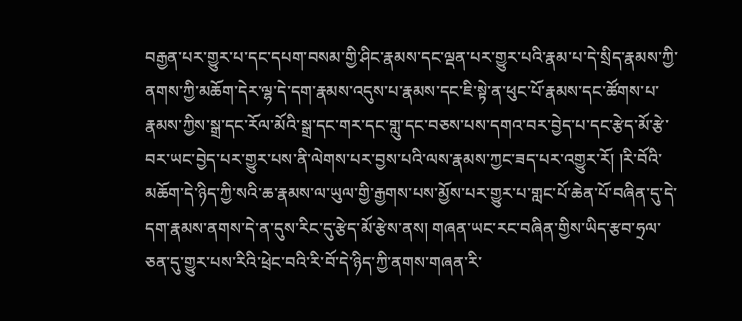བརྒྱན་པར་གྱུར་པ་དང་དཔག་བསམ་གྱི་ཤིང་རྣམས་དང་ལྡན་པར་གྱུར་པའི་རྣམ་པ་དེ་སྲིད་རྣམས་ཀྱི་ནགས་ཀྱི་མཆོག་དེར་ལྷ་དེ་དག་རྣམས་འདུས་པ་རྣམས་དང་ཇི་སྟེ་ན་ཕུང་པོ་རྣམས་དང་ཚོགས་པ་རྣམས་ཀྱིས་སྒྲ་དང་རོལ་མོའི་སྒྲ་དང་གར་དང་གླུ་དང་བཅས་པས་དགའ་བར་བྱེད་པ་དང་རྩེད་མོ་རྩེ་བར་ཡང་བྱེད་པར་གྱུར་པས་ནི་ལེགས་པར་བྱས་པའི་ལས་རྣམས་ཀྱང་ཟད་པར་འགྱུར་རོ། །རི་བོའི་མཆོག་དེ་ཉིད་ཀྱི་སའི་ཆ་རྣམས་ལ་ཡུལ་གྱི་རྒྱགས་པས་མྱོས་པར་གྱུར་པ་གླང་པོ་ཆེན་པོ་བཞིན་དུ་དེ་དག་རྣམས་ནགས་དེ་ན་དུས་རིང་དུ་རྩེད་མོ་རྩེས་ནས། གཞན་ཡང་རང་བཞིན་གྱིས་ཡིད་རྩབ་ཧྲལ་ཅན་དུ་གྱུར་པས་རིའི་ཕྲེང་བའི་རི་བོ་དེ་ཉིད་ཀྱི་ནགས་གཞན་རི་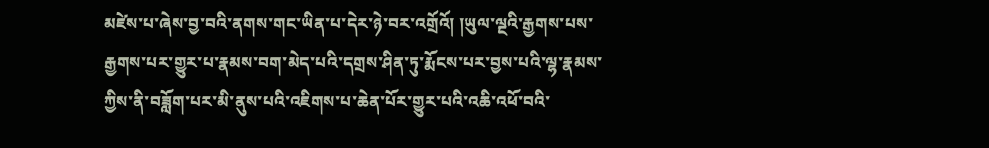མཛེས་པ་ཞེས་བྱ་བའི་ནགས་གང་ཡིན་པ་དེར་ཉེ་བར་འགྲོའོ། །ཡུལ་ལྔའི་རྒྱགས་པས་རྒྱགས་པར་གྱུར་པ་རྣམས་བག་མེད་པའི་དགྲས་ཤིན་ཏུ་རྨོངས་པར་བྱས་པའི་ལྷ་རྣམས་ཀྱིས་ནི་བཟློག་པར་མི་ནུས་པའི་འཇིགས་པ་ཆེན་པོར་གྱུར་པའི་འཆི་འཕོ་བའི་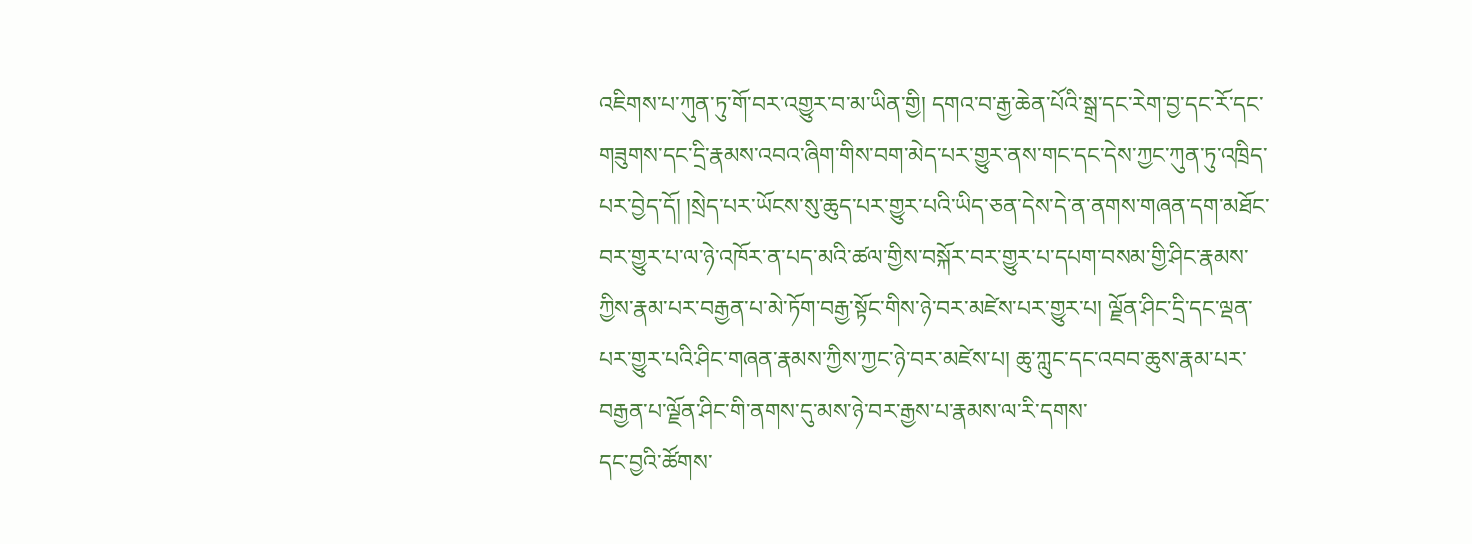འཇིགས་པ་ཀུན་ཏུ་གོ་བར་འགྱུར་བ་མ་ཡིན་གྱི། དགའ་བ་རྒྱ་ཆེན་པོའི་སྒྲ་དང་རེག་བྱ་དང་རོ་དང་གཟུགས་དང་དྲི་རྣམས་འབའ་ཞིག་གིས་བག་མེད་པར་གྱུར་ནས་གང་དང་དེས་ཀྱང་ཀུན་ཏུ་འཁྲིད་པར་བྱེད་དོ། །སྲེད་པར་ཡོངས་སུ་ཆུད་པར་གྱུར་པའི་ཡིད་ཅན་དེས་དེ་ན་ནགས་གཞན་དག་མཐོང་བར་གྱུར་པ་ལ་ཉེ་འཁོར་ན་པད་མའི་ཚལ་གྱིས་བསྐོར་བར་གྱུར་པ་དཔག་བསམ་གྱི་ཤིང་རྣམས་ཀྱིས་རྣམ་པར་བརྒྱན་པ་མེ་ཏོག་བརྒྱ་སྟོང་གིས་ཉེ་བར་མཛེས་པར་གྱུར་པ། ལྗོན་ཤིང་དྲི་དང་ལྡན་པར་གྱུར་པའི་ཤིང་གཞན་རྣམས་ཀྱིས་ཀྱང་ཉེ་བར་མཛེས་པ། ཆུ་ཀླུང་དང་འབབ་ཆུས་རྣམ་པར་བརྒྱན་པ་ལྗོན་ཤིང་གི་ནགས་དུ་མས་ཉེ་བར་རྒྱས་པ་རྣམས་ལ་རི་དགས་
དང་བྱའི་ཚོགས་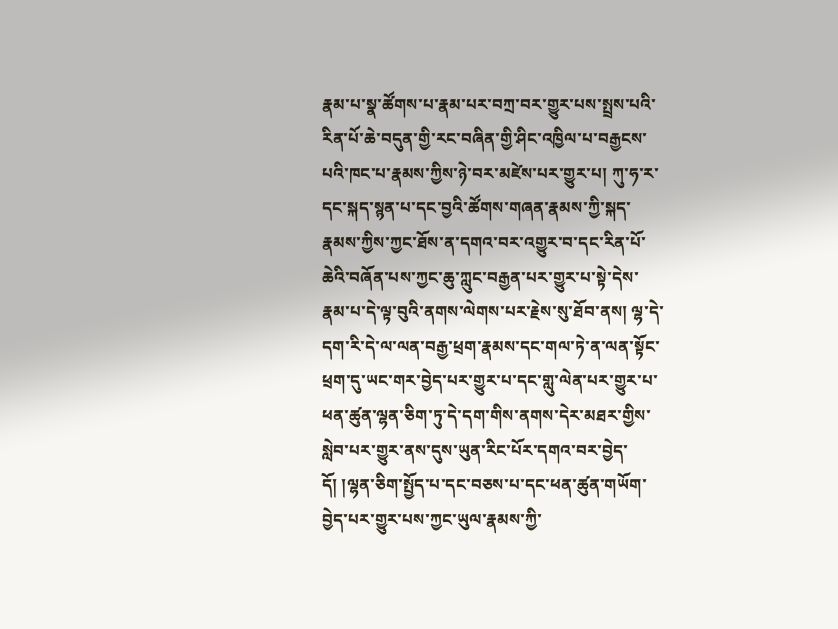རྣམ་པ་སྣ་ཚོགས་པ་རྣམ་པར་བཀྲ་བར་གྱུར་པས་སྤྲས་པའི་རིན་པོ་ཆེ་བདུན་གྱི་རང་བཞིན་གྱི་ཤིང་འཁྱིལ་པ་བརྒྱངས་པའི་ཁང་པ་རྣམས་ཀྱིས་ཉེ་བར་མཛེས་པར་གྱུར་པ། ཀུ་ཧ་ར་དང་སྐད་སྙན་པ་དང་བྱའི་ཚོགས་གཞན་རྣམས་ཀྱི་སྐད་རྣམས་ཀྱིས་ཀྱང་ཐོས་ན་དགའ་བར་འགྱུར་བ་དང་རིན་པོ་ཆེའི་བཞོན་པས་ཀྱང་ཆུ་ཀླུང་བརྒྱན་པར་གྱུར་པ་སྟེ་དེས་རྣམ་པ་དེ་ལྟ་བུའི་ནགས་ལེགས་པར་རྗེས་སུ་ཐོབ་ནས། ལྷ་དེ་དག་རི་དེ་ལ་ལན་བརྒྱ་ཕྲག་རྣམས་དང་གལ་ཏེ་ན་ལན་སྟོང་ཕྲག་དུ་ཡང་གར་བྱེད་པར་གྱུར་པ་དང་གླུ་ལེན་པར་གྱུར་པ་ཕན་ཚུན་ལྷན་ཅིག་ཏུ་དེ་དག་གིས་ནགས་དེར་མཐར་གྱིས་སླེབ་པར་གྱུར་ནས་དུས་ཡུན་རིང་པོར་དགའ་བར་བྱེད་དོ། །ལྷན་ཅིག་སྤྱོད་པ་དང་བཅས་པ་དང་ཕན་ཚུན་གཡོག་བྱེད་པར་གྱུར་པས་ཀྱང་ཡུལ་རྣམས་ཀྱི་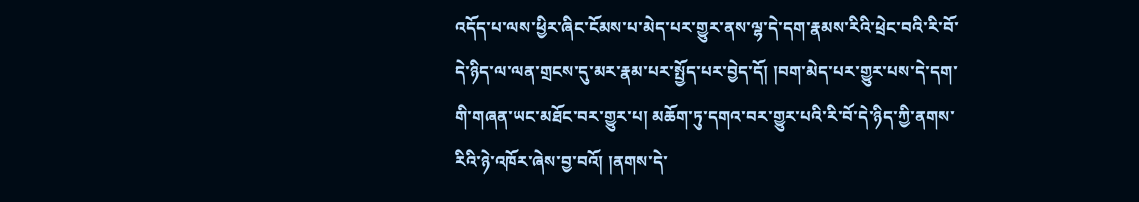འདོད་པ་ལས་ཕྱིར་ཞིང་ངོམས་པ་མེད་པར་གྱུར་ནས་ལྷ་དེ་དག་རྣམས་རིའི་ཕྲེང་བའི་རི་བོ་དེ་ཉིད་ལ་ལན་གྲངས་དུ་མར་རྣམ་པར་སྤྱོད་པར་བྱེད་དོ། །བག་མེད་པར་གྱུར་པས་དེ་དག་གི་གཞན་ཡང་མཐོང་བར་གྱུར་པ། མཆོག་ཏུ་དགའ་བར་གྱུར་པའི་རི་བོ་དེ་ཉིད་ཀྱི་ནགས་རིའི་ཉེ་འཁོར་ཞེས་བྱ་བའོ། །ནགས་དེ་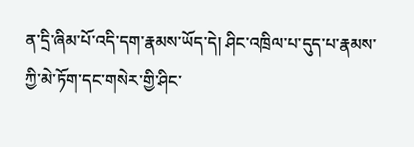ན་དྲི་ཞིམ་པོ་འདི་དག་རྣམས་ཡོད་དེ། ཤིང་འཁྲིལ་པ་དུད་པ་རྣམས་ཀྱི་མེ་ཏོག་དང་གསེར་གྱི་ཤིང་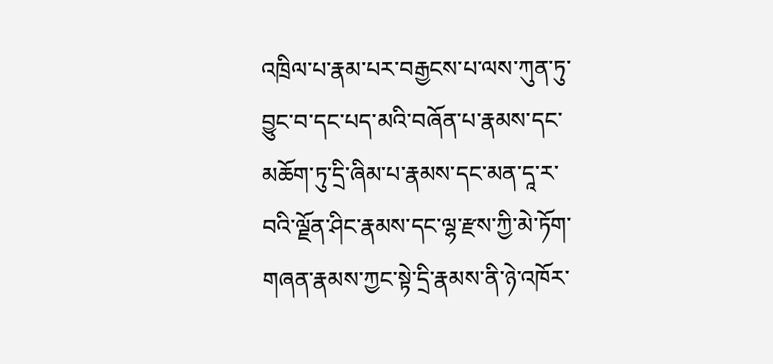འཁྲིལ་པ་རྣམ་པར་བརྒྱངས་པ་ལས་ཀུན་ཏུ་བྱུང་བ་དང་པད་མའི་བཞོན་པ་རྣམས་དང་མཆོག་ཏུ་དྲི་ཞིམ་པ་རྣམས་དང་མན་དཱ་ར་བའི་ལྗོན་ཤིང་རྣམས་དང་ལྷ་རྫས་ཀྱི་མེ་ཏོག་གཞན་རྣམས་ཀྱང་སྟེ་དྲི་རྣམས་ནི་ཉེ་འཁོར་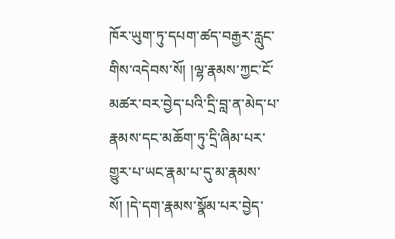ཁོར་ཡུག་ཏུ་དཔག་ཚད་བརྒྱར་རླུང་གིས་འདེབས་སོ། །ལྷ་རྣམས་ཀྱང་ངོ་མཚར་བར་བྱེད་པའི་དྲི་བླ་ན་མེད་པ་རྣམས་དང་མཆོག་ཏུ་དྲི་ཞིམ་པར་གྱུར་པ་ཡང་རྣམ་པ་དུ་མ་རྣམས་སོ། །དེ་དག་རྣམས་སྣོམ་པར་བྱེད་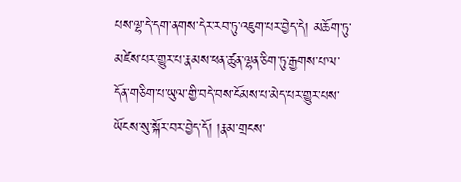པས་ལྷ་དེ་དག་ནགས་དེར་རབ་ཏུ་འཇུག་པར་བྱེད་དེ། མཆོག་ཏུ་མཛེས་པར་གྱུར་པ་རྣམས་ཕན་ཚུན་ལྷན་ཅིག་ཏུ་རྒྱགས་པ་ལ་དོན་གཅིག་པ་ཡུལ་གྱི་བདེ་བས་ངོམས་པ་མེད་པར་གྱུར་པས་ཡོངས་སུ་སྐོར་བར་བྱེད་དོ། །རྣམ་གྲངས་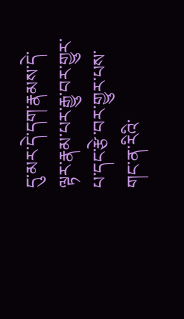དུ་མར་དེ་དག་རྣམས་དེ་ལྟར་རྣམ་པར་རྒྱུ་བར་གྱུར་པ་དང་རྩེ་བར་གྱུར་པས་གང་ན་རིའི་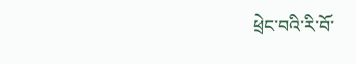ཕྲེང་བའི་རི་བོ་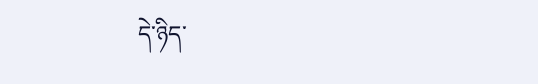དེ་ཉིད་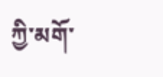ཀྱི་མགོ་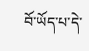བོ་ཡོད་པ་དེ་